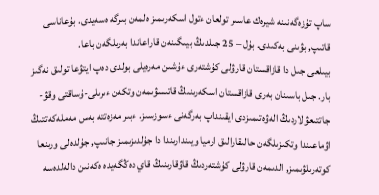ساپ تۇزەگەنىنە شيرەك عاسىر تولعان ءتول اسكەرىمىز ەلمەن بىرگە ەسەيدى. بۇعاناسى قاتىپ, بۋىنى بەكىدى. بۇل – 25 جىلدىڭ بيىگىنەن قاراعاندا بەرىلگەن باعا.
بيىلعى جىل دا قازاقستان قارۋلى كۇشتەرى ءۇشىن مەرەيلى بولدى دەپ ايتۋعا تولىق نەگىز بار. جىل باسىنان بەرى قازاقستان اسكەرىنىڭ قاتىسۋىمەن وتكەن ءىرىلى-ۇساقتى وقۋ-جاتتىعۋلاردىڭ الەۋەتىمىزدى ايقىنداپ بەرگەنى ءسوزسىز. ءبىر مەزەتتە بەس مەملەكەتتىڭ اۋماعىندا وتكىزىلگەن حالىقارالىق ارميا ويىندارىندا دا جۇلدىزىمىز جانىپ, جۇلدەلى ورىنعا كوتەرىلۋىمىز, الدىمەن قارۋلى كۇشتەردىڭ قاۋقارىنىڭ قاي دەڭگەيدە ەكەنىن دالەلدەسە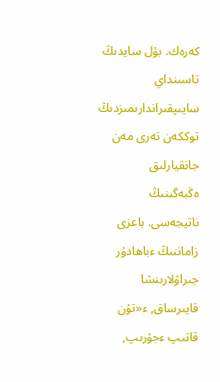كەرەك. بۇل سايدىڭ تاسىنداي سايىپقىراندارىمىزدىڭ توككەن تەرى مەن جانقيارلىق ەڭبەگىنىڭ ناتيجەسى. باعزى زاماننىڭ ءباھادۇر جىراۋلارىنشا قايىرساق, ء«تۇن قاتىپ ءجۇرىپ,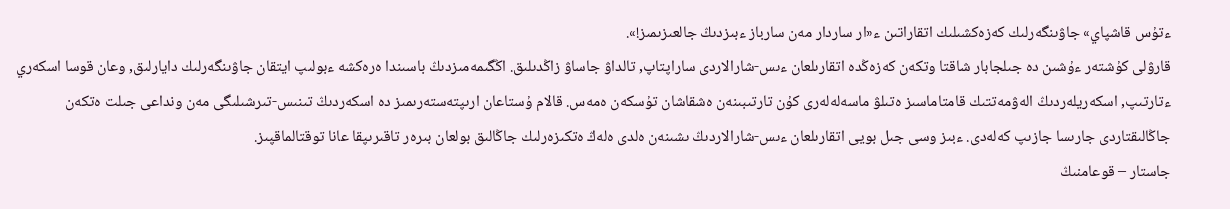ءتۇس قاشپاي» جاۋىنگەرلىك كەزەكشىلىك اتقاراتىن ء«ار ساردار مەن سارباز ءبىزدىڭ جالعىزىمىز!».
قارۋلى كۇشتەر ءۇشىن دە جىلجابار شاقتا وتكەن كەزەڭدە اتقارىلعان ءىس-شارالاردى ساراپتاپ, تالداۋ جاساۋ زاڭدىلىق. اڭگىمەمىزدىڭ باسىندا ەرەكشە ءبولىپ ايتقان جاۋىنگەرلىك دايارلىق, وعان قوسا اسكەري ءتارتىپ, اسكەريلەردىڭ الەۋمەتتىك قامتاماسىز ەتىلۋ ماسەلەلەرى كۇن تارتىبىنەن ەشقاشان تۇسكەن ەمەس. قالام ۇستاعان ارىپتەستەرىمىز دە اسكەردىڭ تىنىس-تىرشىلىگى مەن ونداعى جىلت ەتكەن جاڭالىقتاردى جارىسا جازىپ كەلەدى. ءبىز وسى جىل بويى اتقارىلعان ءىس-شارالاردىڭ ىشىنەن ەلدى ەلەڭ ەتكىزەرلىك جاڭالىق بولعان بىرەر تاقىرىپقا عانا توقتالماقپىز.
جاستار – قوعامنىڭ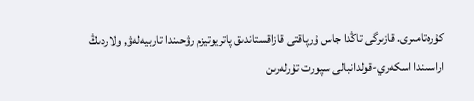كۇرەتامىرى. قازىرگى تاڭدا جاس ۇرپاقتى قازاقستاندىق پاتريوتيزم رۋحىندا تاربيەلەۋ, ولاردىڭ اراسىندا اسكەري-قولدانبالى سپورت تۇرلەرىن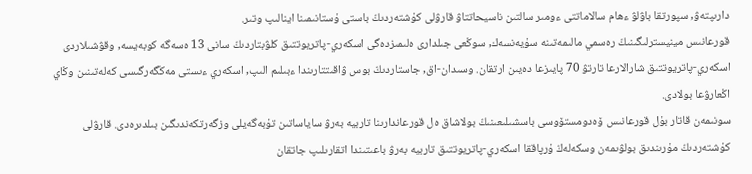دارىپتەۋ, سپورتقا باۋلۋ ءھام سالاماتتى ءومىر سالتىن ناسيحاتتاۋ قارۋلى كۇشتەردىڭ باستى ۇستانىمىنا اينالىپ وتىر.
قورعانىس مينيسترلىگىنىڭ رەسمي مالىمەتىنە سۇيەنسەك, سوڭعى جىلدارى ەلىمىزدەگى اسكەري-پاتريوتتىق كلۋبتاردىڭ سانى 13 ەسەگە كوبەيسە, وقۋشىلاردى اسكەري-پاتريوتتىق شارالارعا تارتۋ 70 پايىزعا دەيىن ارتقان. وسىدان-اق, جاستاردىڭ بوس ۋاقىتتارىندا ءبىلىم الىپ, اسكەري ءىستى مەڭگەرگىسى كەلەتىنىن وڭاي اڭعارۋعا بولادى.
سونىمەن قاتار بۇل قورعانىس ۆەدومستۆوسى باسشىلىعىنىڭ بولاشاق ەل قورعاندارىنا تاربيە بەرۋ ساياساتىن تۇبەگەيلى وزگەرتكەندىگىن بىلدىرەدى. قارۋلى كۇشتەردىڭ مۇرىندىق بولۋىمەن وسكەلەڭ ۇرپاققا اسكەري-پاتريوتتىق تاربيە بەرۋ باعىتىندا اتقارىلىپ جاتقان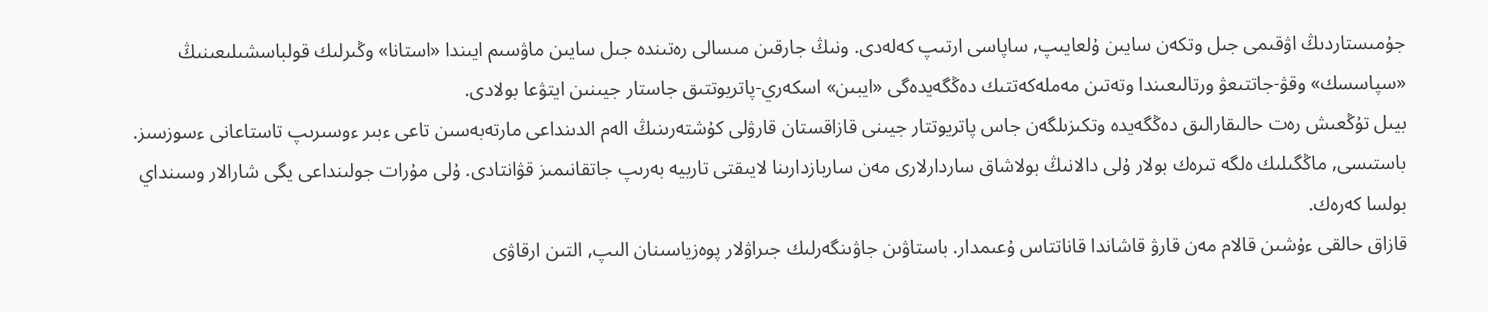جۇمىستاردىڭ اۋقىمى جىل وتكەن سايىن ۇلعايىپ, ساپاسى ارتىپ كەلەدى. ونىڭ جارقىن مىسالى رەتىندە جىل سايىن ماۋسىم ايىندا «استانا» وڭىرلىك قولباسشىلىعىنىڭ «سپاسسك» وقۋ-جاتتىعۋ ورتالىعىندا وتەتىن مەملەكەتتىك دەڭگەيدەگى «ايبىن» اسكەري-پاتريوتتىق جاستار جيىنىن ايتۋعا بولادى.
بيىل تۇڭعىش رەت حالىقارالىق دەڭگەيدە وتكىزىلگەن جاس پاتريوتتار جيىنى قازاقستان قارۋلى كۇشتەرىنىڭ الەم الدىنداعى مارتەبەسىن تاعى ءبىر ءوسىرىپ تاستاعانى ءسوزسىز. باستىسى, ماڭگىلىك ەلگە تىرەك بولار ۇلى دالانىڭ بولاشاق ساردارلارى مەن ساربازدارىنا لايىقتى تاربيە بەرىپ جاتقانىمىز قۋانتادى. ۇلى مۇرات جولىنداعى يگى شارالار وسىنداي بولسا كەرەك.
قازاق حالقى ءۇشىن قالام مەن قارۋ قاشاندا قاناتتاس ۇعىمدار. باستاۋىن جاۋىنگەرلىك جىراۋلار پوەزياسىنان الىپ, التىن ارقاۋى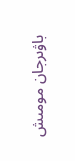باۋىرجان مومىش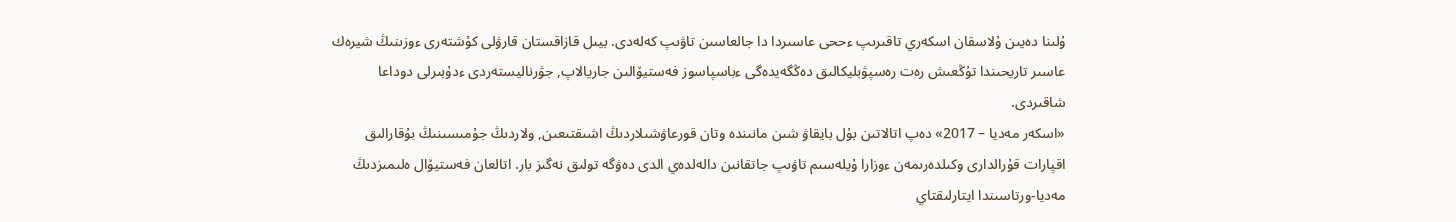ۇلىنا دەيىن ۇلاسقان اسكەري تاقىرىپ ءححى عاسىردا دا جالعاسىن تاۋىپ كەلەدى. بيىل قازاقستان قارۋلى كۇشتەرى ءوزىنىڭ شيرەك عاسىر تاريحىندا تۇڭعىش رەت رەسپۋبليكالىق دەڭگەيدەگى ءباسپاسوز فەستيۆالىن جاريالاپ, جۋرناليستەردى ءدۇبىرلى دوداعا شاقىردى.
«اسكەر مەديا – 2017» دەپ اتالاتىن بۇل بايقاۋ شىن مانىندە وتان قورعاۋشىلاردىڭ اشىقتىعىن, ولاردىڭ جۇمىسىنىڭ بۇقارالىق اقپارات قۇرالدارى وكىلدەرىمەن ءوزارا ۇيلەسىم تاۋىپ جاتقانىن دالەلدەي الدى دەۋگە تولىق نەگىز بار. اتالعان فەستيۆال ەلىمىزدىڭ مەديا-ورتاسىندا ايتارلىقتاي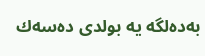بەدەلگە يە بولدى دەسەك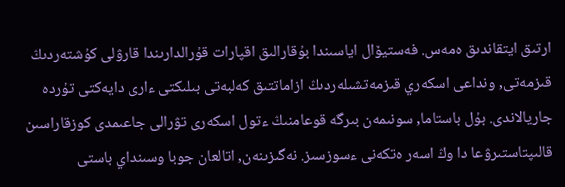ارتىق ايتقاندىق ەمەس. فەستيۆال اياسىندا بۇقارالىق اقپارات قۇرالدارىندا قارۋلى كۇشتەردىڭ قىزمەتى, ونداعى اسكەري قىزمەتشىلەردىڭ ازاماتتىق كەلبەتى بىلىكتى ءارى دايەكتى تۇردە جاريالاندى. بۇل باستاما, سونىمەن بىرگە قوعامنىڭ ءتول اسكەرى تۋرالى جاعىمدى كوزقاراسىن قالىپتاستىرۋعا دا وڭ اسەر ەتكەنى ءسوزسىز. نەگىزىنەن, اتالعان جوبا وسىنداي باستى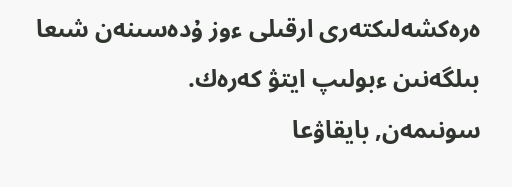ەرەكشەلىكتەرى ارقىلى ءوز ۇدەسىنەن شىعا بىلگەنىن ءبولىپ ايتۋ كەرەك.
سونىمەن, بايقاۋعا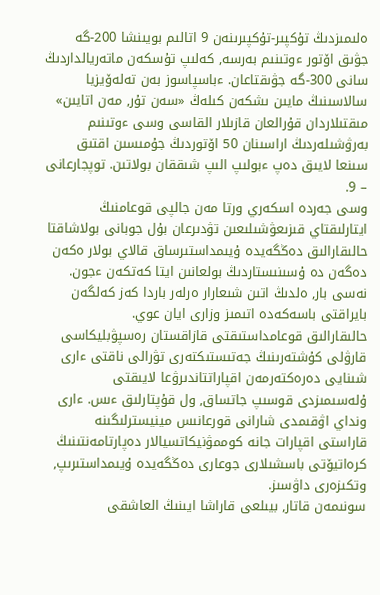ەلىمىزدىڭ تۇكپىر-تۇكپىرىنەن 9 اتالىم بويىنشا 200-گە جۋىق اۆتور ءوتىنىم بەرسە, كەلىپ تۇسكەن ماتەريالداردىڭ سانى 300-گە جۋىقتاعان. ءباسپاسوز بەن تەلەۆيزيا سالاسىنىڭ مايىن ىشكەن كىلەڭ «سەن تۇر, مەن اتايىن» مىقتىلاردان قۇرالعان قازىلار القاسى وسى ءوتىنىم بەرۋشىلەردىڭ اراسىنان 50 اۆتوردىڭ جۇمىسىن اقتىق سىنعا لايىق دەپ ءبولىپ الىپ شىققان بولاتىن. توپجارعانى – 9.
وسى جەردە اسكەري ورتا مەن جالپى قوعامنىڭ ايتارلىقتاي قىزىعۋشىلىعىن تۋدىرعان بۇل جوبانى بولاشاقتا حالىقارالىق دەڭگەيدە ۇيىمداستىرساق قالاي بولار ەكەن دەگەن دە ۇسىنىستاردىڭ بولعانىن ايتا كەتكەن ءجون. نەسى بار, ەلدىڭ اتىن شىعارار ەرلەر باردا كەز كەلگەن بايراقتى باسەكەدە اتىمىز وزارى ايان عوي.
حالىقارالىق قوعامداستىقتى قازاقستان رەسپۋبليكاسى قارۋلى كۇشتەرىنىڭ جەتىستىكتەرى تۋرالى ناقتى ءارى شىنايى دەرەكتەرمەن اقپاراتتاندىرۋعا لايىقتى ۇلەسىمىزدى قوسىپ جاتساق, ول قۇپتارلىق ءىس. ءارى ونداي اۋقىمدى شارانى قورعانىس مينيسترلىگىنە قاراستى اقپارات جانە كوممۋنيكاتسيالار دەپارتامەنتىنىڭ كرەاتيۆتى باسشىلارى جوعارى دەڭگەيدە ۇيىمداستىرىپ, وتكىزەرى داۋسىز.
سونىمەن قاتار, بيىلعى قاراشا ايىنىڭ العاشقى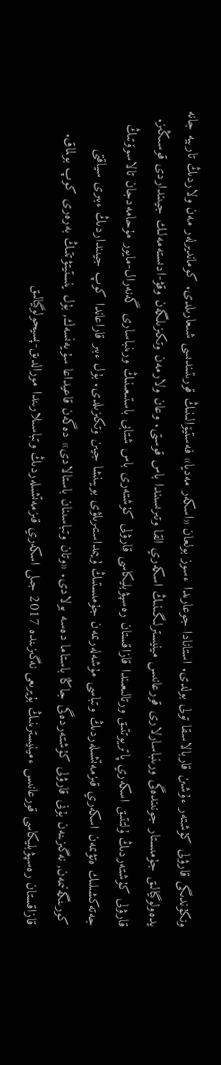ونكۇندىگى قارۋلى كۇشتەر ءۇشىن قاربالاسقا تولى بولدى. استانادا جوعارىدا ءسوز بولعان «اسكەر مەديا» فەستيۆالىنىڭ قورىتىندىسى شىعارىلدى. كومانديرلەر مەن ولاردىڭ تاربيە جانە يدەولوگيالىق جۇمىستار جونىندەگى ورىنباسارلارى قورعانىس مينيسترلىگىنىڭ اسكەري القا وتىرىسىندا باس قوستى. وعان ولارمەن وتكىزىلگەن وقۋ-ادىستەمەلىك جيىنداردى قوسىڭىز.
قارۋلى كۇشتەردىڭ ۇلتتىق اسكەري پاتريوتتىق ورتالىعىندا قازاقستان رەسپۋبليكاسى قارۋلى كۇشتەرى باس شتابى باستىعىنىڭ ورىنباسارى گەنەرال-مايور مۇحامەدجان تالاسوۆتىڭ جەتەكشىلىك ەتۋىمەن اسكەري قىزمەتشىلەردىڭ وتباسى مۇشەلەرىمەن جۇمىستىڭ ۇيىمداستىرىلۋى بويىنشا جيىن وتكىزىلدى. بۇل ءبىر قاراعاندا كوپ جيىنداردىڭ ءبىرى سياقتى كورىنگەنىمەن, نەگىزىنەن بۇنى قارۋلى كۇشتەردەگى جاڭا باستاما دەسە بولادى. «وتان وتباسىنان باستالادى» دەگەن قاعيداعا سۇيەنسەك, بۇل ينستيتۋتتىڭ بەرەرى كوپ بولماق.
قازاقستان رەسپۋبليكاسى قورعانىس ءمينيسترىنىڭ بۇيرىعى نەگىزىندە 2017 جىلى اسكەري قىزمەتشىلەردىڭ وتباسىلارىندا مورالدىق-پسيحولوگيالىق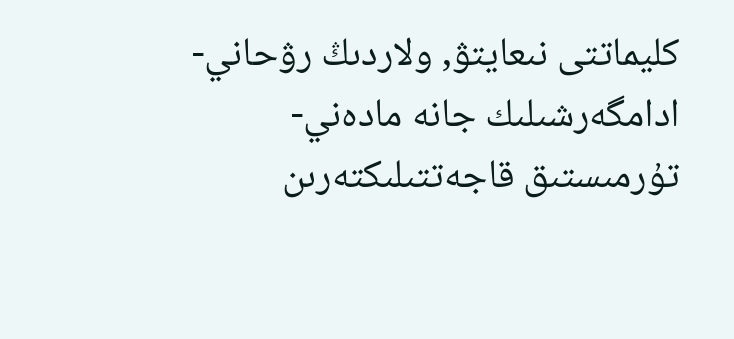كليماتتى نىعايتۋ, ولاردىڭ رۋحاني-ادامگەرشىلىك جانە مادەني-تۇرمىستىق قاجەتتىلىكتەرىن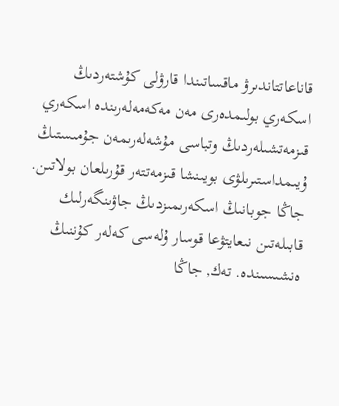قاناعاتتاندىرۋ ماقساتىندا قارۋلى كۇشتەردىڭ اسكەري بولىمدەرى مەن مەكەمەلەرىندە اسكەري قىزمەتشىلەردىڭ وتباسى مۇشەلەرىمەن جۇمىستىڭ ۇيىمداستىرىلۋى بويىنشا قىزمەتتەر قۇرىلعان بولاتىن.
جاڭا جوبانىڭ اسكەرىمىزدىڭ جاۋىنگەرلىك قابىلەتىن نىعايتۋعا قوسار ۇلەسى كەلەر كۇننىڭ ەنشىسىندە. تەك, جاڭا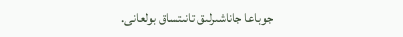جوباعا جاناشىرلىق تانىتساق بولعانى.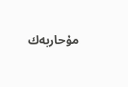مۇحاربەك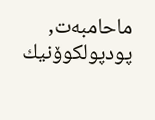ماحامبەت, پودپولكوۆنيك